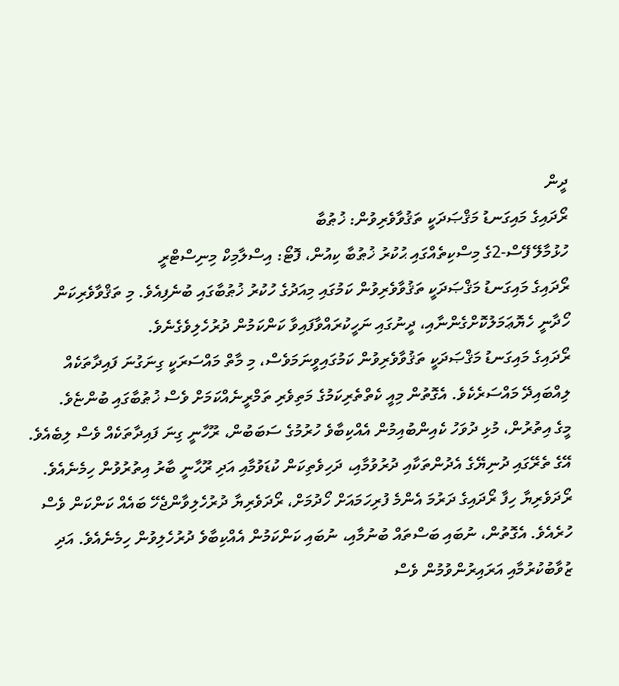ދީން
ރޯދައިގެ މައިގަނޑު މަޤްޞަދަކީ ތަޤުވާވެރިވުން: ޚުޠުބާ
ހުޅުމާލޭ ފޭސް-2ގެ މިސްކިތެއްގައި ޙުކުރު ޚުޠުބާ ކިއުން، ފޮޓޯ: އިސްލާމިކް މިނިސްޓްރީ
ރޯދައިގެ މައިގަނޑު މަޤްޞަދަކީ ތަޤުވާވެރިވުން ކަމުގައި މިއަދުގެ ހުކުރު ޚުޠުބާގައި ބުނެފިއެވެ. މި ތަޤްވާވެރިކަން ހޯދާނީ ހެޔޮޢަމަލުކޮށްގެންނާއި، ދީނުގައި ނަހީކުރައްވާފައިވާ ކަންކަމުން ދުރުހެލިވެގެނެވެ.
ރޯދައިގެ މައިގަނޑު މަޤްޞަދަކީ ތަޤުވާވެރިވުން ކަމުގައިވީނަމަވެސް، މި މާތް މައްސަރަކީ ގިނަގުނަ ފައިދާތަކެއް ލިއްބައިދޭ މައްސަރެކެވެ. އެގޮތުން މިއީ ކެތްތެރިކަމުގެ މަތިވެރި ތަމްރީނެއްކަމަށް ވެސް ޚުޠުބާގައި ބުންޏެވެ.
މީގެ އިތުރުން، މުޅި ދުވަހު ކެއިންބުއިމުން އެއްކިބާވެ ހުރުމުގެ ސަބަބުން، ރޫހާނީ ގިނަ ފައިދާތަކެއް ވެސް ލިބެއެވެ. އޭގެ ތެރޭގައި ދުނިޔޭގެ އެދުންތަކާއި ދުރުވުމާއި، ދަހިވެތިކަން ކުޑަވުމާއި އަދި ރޫޙާނީ ބާރު އިތުރުވުން ހިމެނެއެވެ.
ރޯދަވެރިޔާ ހިފާ ރޯދައިގެ ދަރުމަ އެންމެ ފުރިހަމައަށް ހޯދުމަށް، ރޯދަވެރިޔާ ދުރުހެލިވާންޖެހޭ ބައެއް ކަންކަން ވެސް ހުރެއެވެ. އެގޮތުން، ނުބައި ބަސްތައް ބުނުމާއި، ނުބައި ކަންކަމުން އެއްކިބާވެ ދުރުހެލިވުން ހިމެނެއެވެ. އަދި ޒުވާބުކުރުމާއި އަރައިރުންވުމުން ވެސް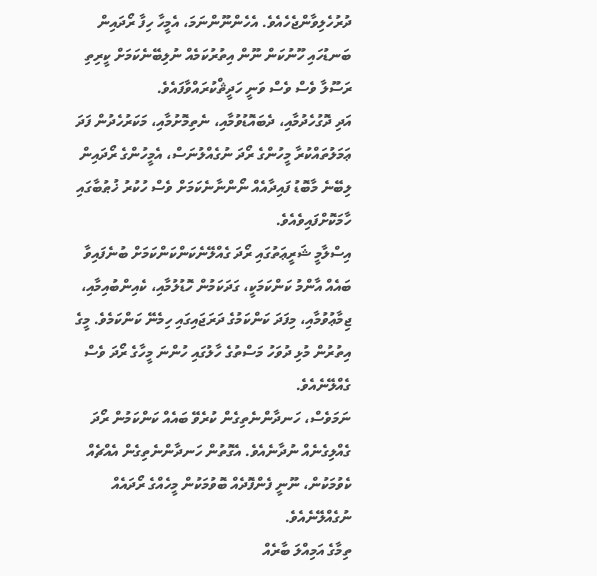ދުރުހެލިވާންޖެހެއެވެ. އެހެންނޫންނަމަ، އެމީހާ ހިފާ ރޯދައިން ބަނޑުހައި ހޫނުކަން ނޫން އިތުރުކަމެއް ނުލިބޭނެކަމަށް ކީރިތި ރަސޫލާ ވެސް ވެސް ވަނީ ހަދީޘްކުރައްވާފައެވެ.
އަދި ދޮގުހެދުމާއި، ދެބައޮޑުވުމާއި، ނެތިމޮށުމާއި، މަކަރުހެދުން ފަދަ ޢަމަލުތައްކުރާ މީހުންގެ ރޯދަ ނުގެއްލުނަސް، އެމީހުންގެ ރޯދައިން ލިބޭނެ މާބޮޑު ފައިދާއެއް ނޯންނާނެކަމަށް ވެސް ހުކުރު ޚުޠުބާގައި ހާމަކޮށްފައިވެއެވެ.
އިސްލާމީ ޝަރީޢަތުގައި ރޯދަ ގެއްލޭނެކަންކަންކަމަށް ބުނެފައިވާ ބައެއް އާންމު ކަންކަމަކީ، ގަދަކަމުން ހޮޑުލުމާއި، ކެއިންބުއިމާއި، ޖިމާޢުވުމާއި، މިފަދަ ކަންކަމުގެ ދަރަޖައިގައި ހިމެނޭ ކަންކަމެވެ. މީގެ އިތުރުން މުޅި ދުވަހު މަސްތުގެ ހާލުގައި ހުންނަ މީހާގެ ރޯދަ ވެސް ގެއްލޭނެއެވެ.
ނަމަވެސް، ހަނދާންނެތިގެން ކުރެވޭ ބައެއް ކަންކަމުން ރޯދަ ގެއްލިގެނެއް ނުދާނެއެވެ. އެގޮތުން ހަނދާންނެތިގެން އެއްޗެއް ކެވުމަކުން، ނޫނީ ފެންފޮދެއް ބޮވުމަކުން މީހެއްގެ ރޯދައެއް ނުގެއްލޭނެއެވެ.
ތިމާގެ އަމިއްލަ ބާރެއް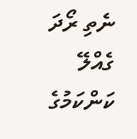ނެތި ރޯދަ ގެއްލޭ ކަންކަމުގެ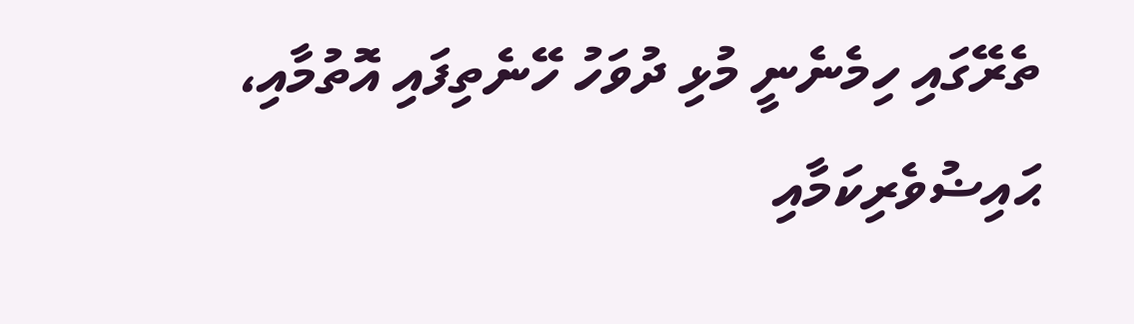ތެރޭގައި ހިމެނެނީ މުޅި ދުވަހު ހޭނެތިފައި އޮތުމާއި، ޙައިޟުވެރިކަމާއި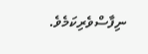ނިފާސްވެރިކަމެވެ.